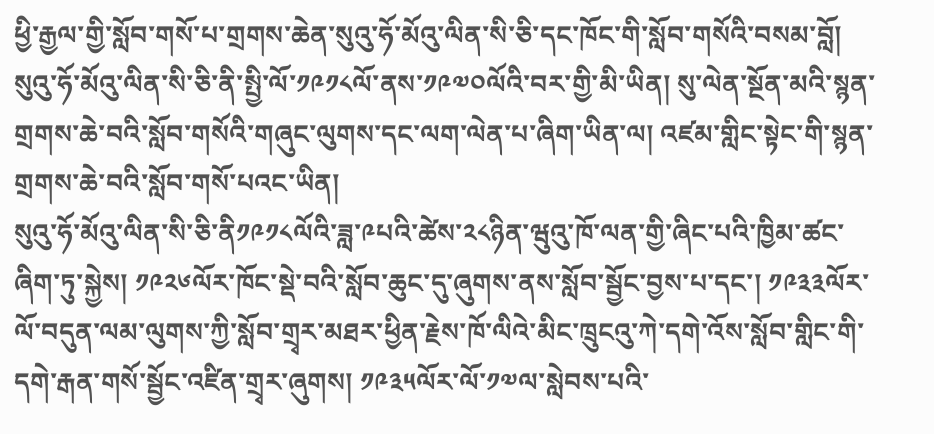ཕྱི་རྒྱལ་གྱི་སློབ་གསོ་པ་གྲགས་ཆེན་སུའུ་ཧོ་མོའུ་ལིན་སི་ཅི་དང་ཁོང་གི་སློབ་གསོའི་བསམ་བློ།
སུའུ་ཧོ་མོའུ་ལིན་སི་ཅི་ནི་སྤྱི་ལོ་༡༩༡༨ལོ་ནས་༡༩༧༠ལོའི་བར་གྱི་མི་ཡིན། སུ་ལེན་སྔོན་མའི་སྙན་གྲགས་ཆེ་བའི་སློབ་གསོའི་གཞུང་ལུགས་དང་ལག་ལེན་པ་ཞིག་ཡིན་ལ། འཛམ་གླིང་སྟེང་གི་སྙན་གྲགས་ཆེ་བའི་སློབ་གསོ་པའང་ཡིན།
སུའུ་ཧོ་མོའུ་ལིན་སི་ཅི་ནི༡༩༡༨ལོའི་ཟླ་༩པའི་ཚེས་༢༨ཉིན་ཝུའུ་ཁོ་ལན་གྱི་ཞིང་པའི་ཁྱིམ་ཚང་ཞིག་ཏུ་སྐྱེས། ༡༩༢༦ལོར་ཁོང་སྡེ་བའི་སློབ་ཆུང་དུ་ཞུགས་ནས་སློབ་སྦྱོང་བྱས་པ་དང་། ༡༩༣༣ལོར་ལོ་བདུན་ལམ་ལུགས་ཀྱི་སློབ་གྲྭར་མཐར་ཕྱིན་རྗེས་ཁོ་ལིའེ་མིང་ཁྲུངའུ་ཀེ་དགེ་འོས་སློབ་གླིང་གི་དགེ་རྒན་གསོ་སྦྱོང་འཛིན་གྲྭར་ཞུགས། ༡༩༣༥ལོར་ལོ་༡༧ལ་སླེབས་པའི་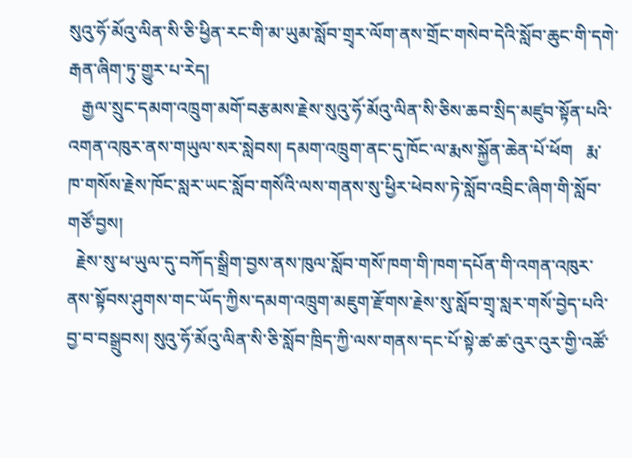སུའུ་ཧོ་མོའུ་ལིན་སི་ཅི་ཕྱིན་རང་གི་མ་ཡུམ་སློབ་གྲྭར་ལོག་ནས་གྲོང་གསེབ་དེའི་སློབ་ཆུང་གི་དགེ་རྒན་ཞིག་ཏུ་གྱུར་པ་རེད།
   རྒྱལ་སྲུང་དམག་འཁྲུག་མགོ་བརྩམས་རྗེས་སུའུ་ཧོ་མོའུ་ལིན་སི་ཅིས་ཆབ་སྲིད་མཛུབ་སྟོན་པའི་འགན་འཁུར་ནས་གཡུལ་སར་སླེབས། དམག་འཁྲུག་ནང་དུ་ཁོང་ལ་རྨས་སྐྱོན་ཆེན་པོ་ཕོག   རྨ་ཁ་གསོས་རྗེས་ཁོང་སླར་ཡང་སློབ་གསོའི་ལས་གནས་སུ་ཕྱིར་ཕེབས་ཏེ་སློབ་འབྲིང་ཞིག་གི་སློབ་གཙོ་བྱས།
  རྗེས་སུ་ཕ་ཡུལ་དུ་བཀོད་སྒྲིག་བྱས་ནས་ཁུལ་སློབ་གསོ་ཁག་གི་ཁག་དཔོན་གི་འགན་འཁུར་ནས་སྟོབས་ཤུགས་གང་ཡོད་ཀྱིས་དམག་འཁྲུག་མཇུག་རྫོགས་རྗེས་སུ་སློབ་གྲྭ་སླར་གསོ་བྱེད་པའི་བྱ་བ་བསྒྲུབས། སུའུ་ཧོ་མོའུ་ལིན་སི་ཅི་སློབ་ཁྲིད་ཀྱི་ལས་གནས་དང་པོ་སྟེ་ཚ་ཚ་འུར་འུར་གྱི་འཚོ་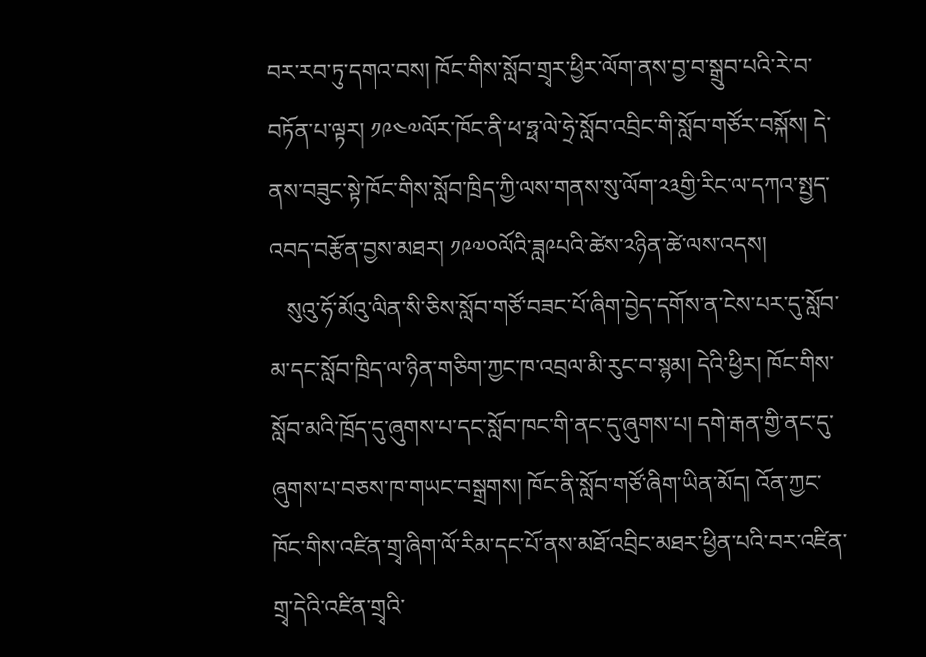བར་རབ་ཏུ་དགའ་བས། ཁོང་གིས་སློབ་གྲྭར་ཕྱིར་ལོག་ནས་བྱ་བ་སྒྲུབ་པའི་རེ་བ་བཏོན་པ་ལྟར། ༡༩༤༧ལོར་ཁོང་ནི་ཕ་ཧྥ་ལེ་ཧྲེ་སློབ་འབྲིང་གི་སློབ་གཙོར་བསྐོས། དེ་ནས་བཟུང་སྟེ་ཁོང་གིས་སློབ་ཁྲིད་ཀྱི་ལས་གནས་སུ་ལོག་༢༣གྱི་རིང་ལ་དཀའ་སྤྱད་འབད་བརྩོན་བྱས་མཐར། ༡༩༧༠ལོའི་ཟླ༩པའི་ཚེས་༢ཉིན་ཚེ་ལས་འདས།
   སུའུ་ཧོ་མོའུ་ལིན་སི་ཅིས་སློབ་གཙོ་བཟང་པོ་ཞིག་བྱེད་དགོས་ན་ངེས་པར་དུ་སློབ་མ་དང་སློབ་ཁྲིད་ལ་ཉིན་གཅིག་ཀྱང་ཁ་འབྲལ་མི་རུང་བ་སྙམ། དེའི་ཕྱིར། ཁོང་གིས་སློབ་མའི་ཁྲོད་དུ་ཞུགས་པ་དང་སློབ་ཁང་གི་ནང་དུ་ཞུགས་པ། དགེ་རྒན་གྱི་ནང་དུ་ཞུགས་པ་བཅས་ཁ་གཡང་བསྒྲགས། ཁོང་ནི་སློབ་གཙོ་ཞིག་ཡིན་མོད། འོན་ཀྱང་ཁོང་གིས་འཛིན་གྲྭ་ཞིག་ལོ་རིམ་དང་པོ་ནས་མཐོ་འབྲིང་མཐར་ཕྱིན་པའི་བར་འཛིན་གྲྭ་དེའི་འཛིན་གྲྭའི་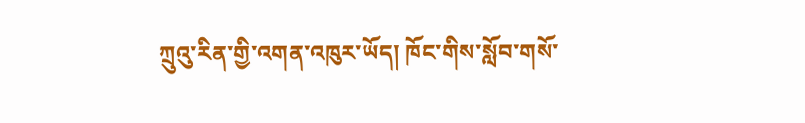ཀྲུའུ་རིན་གྱི་འགན་འཁུར་ཡོད། ཁོང་གིས་སློབ་གསོ་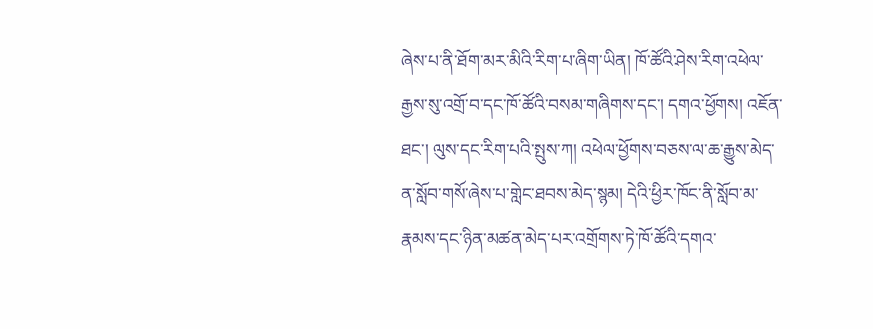ཞེས་པ་ནི་ཐོག་མར་མིའི་རིག་པ་ཞིག་ཡིན། ཁོ་ཚོའི་ཤེས་རིག་འཕེལ་རྒྱས་སུ་འགྲོ་བ་དང་ཁོ་ཚོའི་བསམ་གཞིགས་དང་། དགའ་ཕྱོགས། འཇོན་ཐང་། ལུས་དང་རིག་པའི་སྤུས་ཀ། འཕེལ་ཕྱོགས་བཅས་ལ་ཆ་རྒྱུས་མེད་ན་སློབ་གསོ་ཞེས་པ་གླེང་ཐབས་མེད་སྙམ། དེའི་ཕྱིར་ཁོང་ནི་སློབ་མ་རྣམས་དང་ཉིན་མཚན་མེད་པར་འགྲོགས་ཏེ་ཁོ་ཚོའི་དགའ་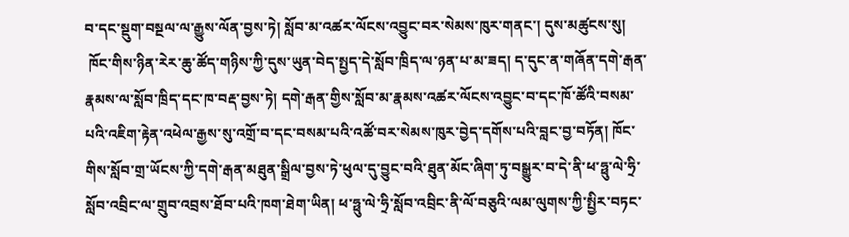བ་དང་སྡུག་བསྔལ་ལ་རྒྱུས་ལོན་བྱས་ཏེ། སློབ་མ་འཚར་ལོངས་འབྱུང་བར་སེམས་ཁུར་གནང་། དུས་མཚུངས་སུ།
 ཁོང་གིས་ཉིན་རེར་ཆུ་ཚོད་གཉིས་ཀྱི་དུས་ཡུན་བེད་སྤྱད་དེ་སློབ་ཁྲིད་ལ་ཉན་པ་མ་ཟད། ད་དུང་ན་གཞོན་དགེ་རྒན་རྣམས་ལ་སློབ་ཁྲིད་དང་ཁ་བརྡ་བྱས་ཏེ། དགེ་རྒན་གྱིས་སློབ་མ་རྣམས་འཚར་ལོངས་འབྱུང་བ་དང་ཁོ་ཚོའི་བསམ་པའི་འཇིག་རྟེན་འཕེལ་རྒྱས་སུ་འགྲོ་བ་དང་བསམ་པའི་འཚོ་བར་སེམས་ཁུར་བྱེད་དགོས་པའི་བླང་བྱ་བཏོན། ཁོང་གིས་སློབ་གྲ་ཡོངས་ཀྱི་དགེ་རྒན་མཐུན་སྒྲིལ་བྱས་ཏེ་ཕུལ་དུ་བྱུང་བའི་ཐུན་མོང་ཞིག་ཏུ་བསྒྱུར་བ་དེ་ནི་ཕ་ཧྥུ་ལེ་ཧྲི་སློབ་འབྲིང་ལ་གྲུབ་འབྲས་ཐོབ་པའི་ཁག་ཐེག་ཡིན། ཕ་ཧྥུ་ལེ་ཧྲི་སློབ་འབྲིང་ནི་ལོ་བཅུའི་ལམ་ལུགས་ཀྱི་སྤྱིར་བཏང་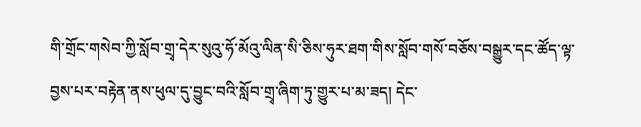གི་གྲོང་གསེབ་ཀྱི་སློབ་གྲྭ་དེར་སུའུ་ཧོ་མོའུ་ལིན་སི་ཅིས་ཧུར་ཐག་གིས་སློབ་གསོ་བཅོས་བསྒྱུར་དང་ཚོད་ལྟ་བྱས་པར་བརྟེན་ནས་ཕུལ་དུ་བྱུང་བའི་སློབ་གྲྭ་ཞིག་ཏུ་གྱུར་པ་མ་ཟད། དེང་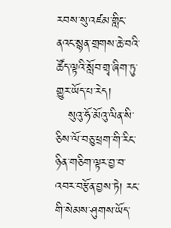རབས་སུ་འཛམ་གླིང་ནའང་སྙན་གྲགས་ཆེ་བའི་ཚོད་ལྟའི་སློབ་གྲྭ་ཞིག་ཏུ་གྱུར་ཡོད་པ་རེད།
   སུའུ་ཧོ་མོའུ་ལིན་སི་ཅིས་ལོ་བཅུ་ཕྲག་གི་རིང་ཉིན་གཅིག་ལྟར་བྱ་བ་འབར་བརྩོན་བྱས་ཏེ། རང་གི་སེམས་ཤུགས་ཡོད་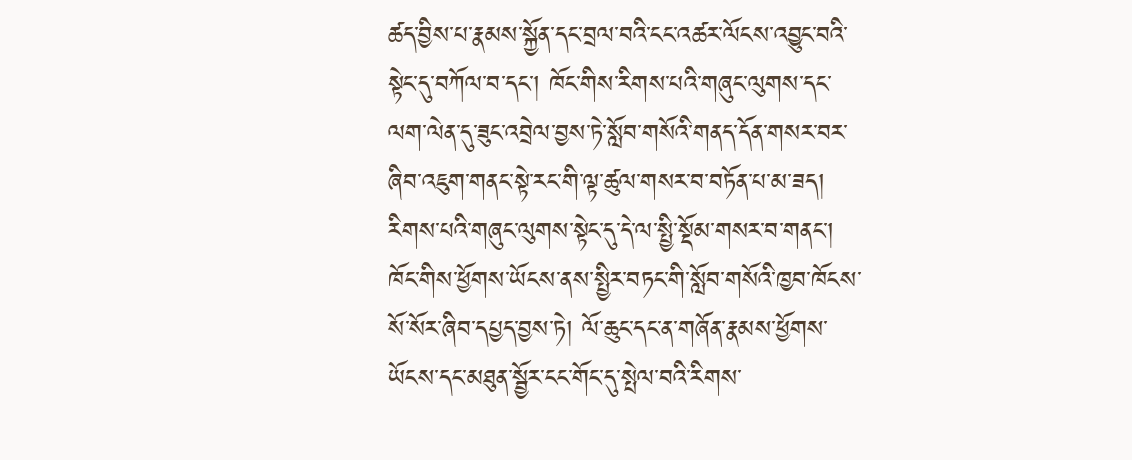ཚད་བྱིས་པ་རྣམས་སྐྱོན་དང་བྲལ་བའི་ངང་འཚར་ལོངས་འབྱུང་བའི་སྟེང་དུ་བཀོལ་བ་དང་། ཁོང་གིས་རིགས་པའི་གཞུང་ལུགས་དང་ལག་ལེན་དུ་ཟུང་འབྲེལ་བྱས་ཏེ་སློབ་གསོའི་གནད་དོན་གསར་བར་ཞིབ་འཇུག་གནང་སྟེ་རང་གི་ལྟ་ཚུལ་གསར་བ་བཏོན་པ་མ་ཟད། རིགས་པའི་གཞུང་ལུགས་སྟེང་དུ་དེ་ལ་སྤྱི་སྡོམ་གསར་བ་གནང་། ཁོང་གིས་ཕྱོགས་ཡོངས་ནས་སྤྱིར་བཏང་གི་སློབ་གསོའི་ཁྱབ་ཁོངས་སོ་སོར་ཞིབ་དཔྱད་བྱས་ཏེ། ལོ་ཆུང་དང་ན་གཞོན་རྣམས་ཕྱོགས་ཡོངས་དང་མཐུན་སྦྱོར་ངང་གོང་དུ་སྤེལ་བའི་རིགས་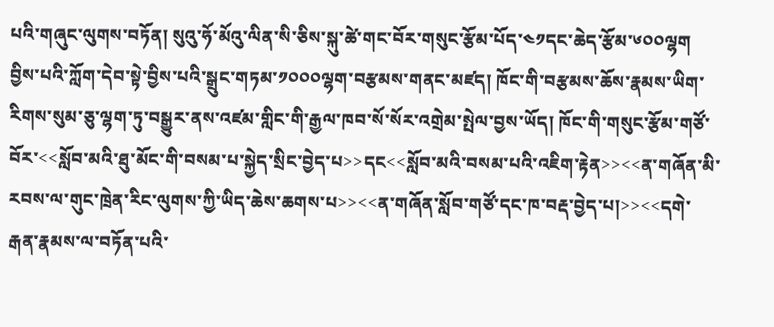པའི་གཞུང་ལུགས་བཏོན། སུའུ་ཧོ་མོའུ་ལིན་སི་ཅིས་སྐུ་ཚེ་གང་བོར་གསུང་རྩོམ་པོད་༤༡དང་ཆེད་རྩོམ་༦༠༠ལྷག    བྱིས་པའི་ཀློག་དེབ་སྟེ་བྱིས་པའི་སྒྲུང་གཏམ་༡༠༠༠ལྷག་བརྩམས་གནང་མཛད། ཁོང་གི་བརྩམས་ཆོས་རྣམས་ཡིག་རིགས་སུམ་ཅུ་ལྷག་ཏུ་བསྒྱུར་ནས་འཛམ་གླིང་གི་རྒྱལ་ཁབ་སོ་སོར་འགྲེམ་སྤེལ་བྱས་ཡོད། ཁོང་གི་གསུང་རྩོམ་གཙོ་བོར་<<སློབ་མའི་ཐུ་མོང་གི་བསམ་པ་སྐྱེད་སྲིང་བྱེད་པ>>དང<<སློབ་མའི་བསམ་པའི་འཇིག་རྟེན>><<ན་གཞོན་མི་རབས་ལ་གུང་ཁྲེན་རིང་ལུགས་ཀྱི་ཡིད་ཆེས་ཆགས་པ>><<ན་གཞོན་སློབ་གཙོ་དང་ཁ་བརྡ་བྱེད་པ།>><<དགེ་རྒན་རྣམས་ལ་བཏོན་པའི་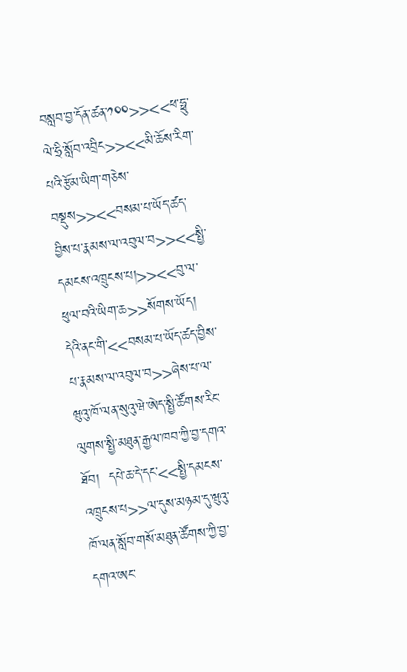བསླབ་བྱ་དོན་ཚན་༡༠༠>><<ཕ་ཧྥུ་ལེ་ཧྲི་སློབ་འབྲིང>><<མི་ཆོས་རིག་པའི་རྩོམ་ཡིག་གཅེས་བསྡུས>><<བསམ་པ་ཡོད་ཚད་བྱིས་པ་རྣམས་ལ་འབུལ་བ>><<སྤྱི་དམངས་འཁྲུངས་པ།>><<བུ་ལ་ཕུལ་བའི་ཡིག་ཆ>>སོགས་ཡོད། དེའི་ནང་གི་<<བསམ་པ་ཡོད་ཚད་བྱིས་པ་རྣམས་ལ་འབུལ་བ>>ཞེས་པ་ལ་ཝུའུ་ཁོ་ལན་སུའུ་ཝེ་ཨེད་སྤྱི་ཚོགས་རིང་ལུགས་སྤྱི་མཐུན་རྒྱལ་ཁབ་ཀྱི་བྱ་དགའ་ཐོབ།  དཔེ་ཆ་དེ་དང་<<སྤྱི་དམངས་འཁྲུངས་པ>>ལ་དུས་མཉམ་དུ་ཝུའུ་ཁོ་ལན་སློབ་གསོ་མཐུན་ཚོགས་ཀྱི་བྱ་དགའ་ཨང་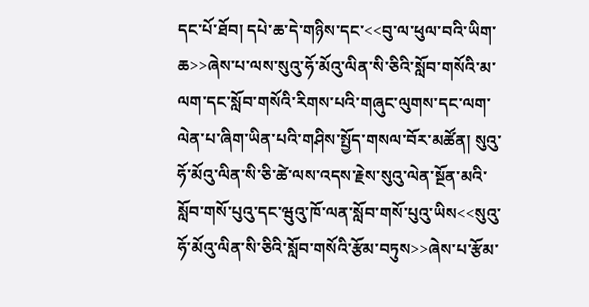དང་པོ་ཐོབ། དཔེ་ཆ་དེ་གཉིས་དང་<<བུ་ལ་ཕུལ་བའི་ཡིག་ཆ>>ཞེས་པ་ལས་སུའུ་ཧོ་མོའུ་ལིན་སི་ཅིའི་སློབ་གསོའི་མ་ལག་དང་སློབ་གསོའི་རིགས་པའི་གཞུང་ལུགས་དང་ལག་ལེན་པ་ཞིག་ཡིན་པའི་གཤིས་སྤྱོད་གསལ་བོར་མཚོན། སུའུ་ཧོ་མོའུ་ལིན་སི་ཅི་ཚེ་ལས་འདས་རྗེས་སུའུ་ལེན་སྔོན་མའི་སློབ་གསོ་པུའུ་དང་ཝུའུ་ཁོ་ལན་སློབ་གསོ་པུའུ་ཡིས<<སུའུ་ཧོ་མོའུ་ལིན་སི་ཅིའི་སློབ་གསོའི་རྩོམ་བཏུས>>ཞེས་པ་རྩོམ་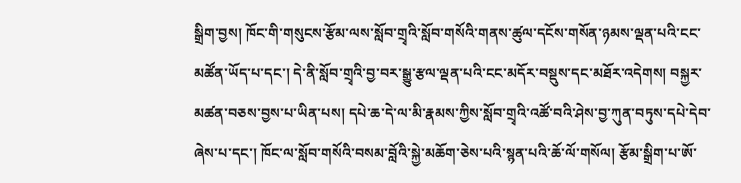སྒྲིག་བྱས། ཁོང་གི་གསུངས་རྩོམ་ལས་སློབ་གྲྭའི་སློབ་གསོའི་གནས་ཚུལ་དངོས་གསོན་ཉམས་ལྡན་པའི་ངང་མཚོན་ཡོད་པ་དང་། དེ་ནི་སློབ་གྲྭའི་བྱ་བར་སྒྱུ་རྩལ་ལྡན་པའི་ངང་མདོར་བསྡུས་དང་མཐོར་འདེགས། བསྐྱར་མཚན་བཅས་བྱས་པ་ཡིན་པས། དཔེ་ཆ་དེ་ལ་མི་རྣམས་ཀྱིས་སློབ་གྲྭའི་འཚོ་བའི་ཤེས་བྱ་ཀུན་བཏུས་དཔེ་དེབ་ཞེས་པ་དང་། ཁོང་ལ་སློབ་གསོའི་བསམ་བློའི་སྐྱེ་མཆོག་ཅེས་པའི་སྙན་པའི་ཆོ་ལོ་གསོལ། རྩོམ་སྒྲིག་པ་ཨོ་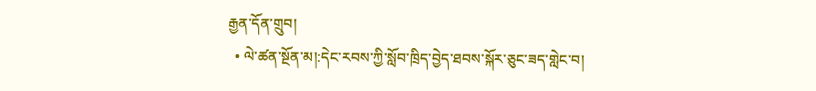རྒྱན་དོན་གྲུབ།
  • ལེ་ཚན་སྔོན་མ།:དེང་རབས་ཀྱི་སློབ་ཁྲིད་བྱེད་ཐབས་སྐོར་ཅུང་ཟད་གླེང་བ།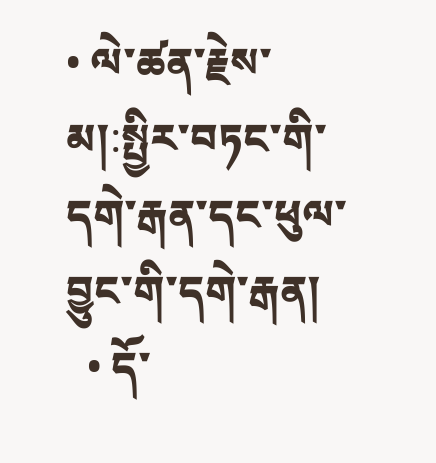• ལེ་ཚན་རྗེས་མ།:སྤྱིར་བཏང་གི་དགེ་རྒན་དང་ཕུལ་བྱུང་གི་དགེ་རྒན།
  • དོ་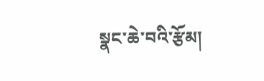སྣང་ཆེ་བའི་རྩོམ།